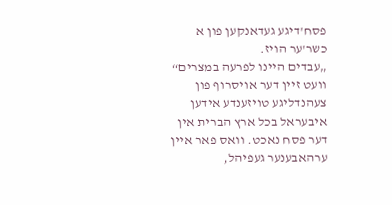פסח'דיגע געדאנקען פון א כשר'ער הויז.
„עבדים היינו לפרעה במצרים“ וועט זיין דער אויסרוף פון צעהנדליגע טויזענדע אידען איבעראל בכל ארץ הברית אין דער פסח נאכט. וואס פאר איין ערהאבענער געפיהל,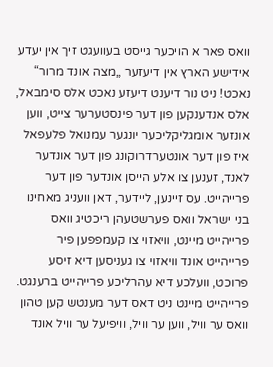וואס פאר א הויכער גייסט בעוועגט זיך אין יעדע אידישע הארץ אין דיעזער „מצה אונד מרור“ נאכט! ניט נור דיענט דיעזע נאכט אלס סימבאל, אלס אנדענקען פון דער פינסטערער צייט, ווען אונזער אומגליקליכער יונגער עמנואל פלעפאל איז פון דער אונטערדרוקונג פון דער אונדער לאנד, זענען צו אלע הייסן אונדער פון דער פרייהייט. עס זיינען, ליידער, דאן וועניג מאחינו בני ישראל וואס פערשטעהן ריכטיג וואס פרייהייט מיינט, וויאזוי צו קעמפפען פיר פרייהייט אונד וויאזוי צו געניסען דיא זיסע פרוכט, וועלכע דיא עהרליכע פרייהייט ברענגט. פרייהייט מיינט ניט דאס דער מענטש קען טהון וואס ער וויל, ווען ער וויל, וויפיעל ער וויל אונד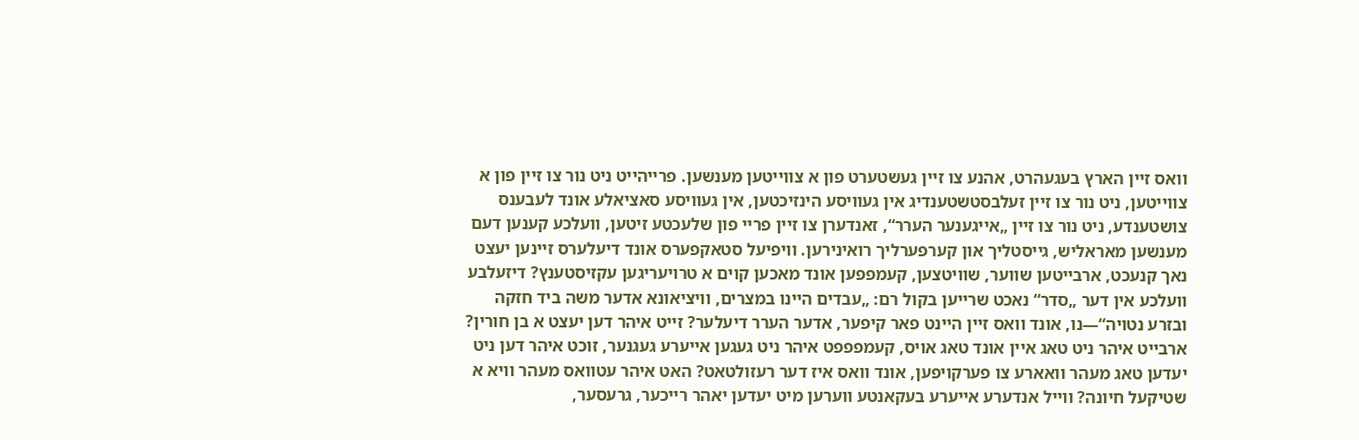וואס זיין הארץ בעגעהרט, אהנע צו זיין געשטערט פון א צווייטען מענשען. פרייהייט ניט נור צו זיין פון א צווייטען, ניט נור צו זיין זעלבסטשטענדיג אין געוויסע הינזיכטען, אין געוויסע סאציאלע אונד לעבענס צושטענדע, ניט נור צו זיין „אייגענער הערר“, זאנדערן צו זיין פריי פון שלעכטע זיטען, וועלכע קענען דעם מענשען מאראליש, גייסטליך און קערפערליך רואינירען. וויפיעל סטאקפערס אונד דיעלערס זיינען יעצט נאך קנעכט, ארבייטען שווער, שוויטצען, קעמפפען אונד מאכען קוים א טרויעריגען עקזיסטענץ? דיזעלבע וועלכע אין דער „סדר“ נאכט שרייען בקול רם: „עבדים היינו במצרים, וויציאונא אדער משה ביד חזקה ובזרע נטויה“—נו, אונד וואס זיין היינט פאר קיפער, אדער הערר דיעלער? זייט איהר דען יעצט א בן חורין? ארבייט איהר ניט טאג איין אונד טאג אויס, קעמפפפט איהר ניט געגען אייערע געגנער, זוכט איהר דען ניט יעדען טאג מעהר וואארע צו פערקויפען, אונד וואס איז דער רעזולטאט? האט איהר עטוואס מעהר וויא א שטיקעל חיונה? ווייל אנדערע אייערע בעקאנטע ווערען מיט יעדען יאהר רייכער, גרעסער,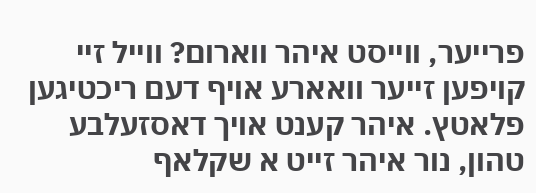פרייער, ווייסט איהר ווארום? ווייל זיי קויפען זייער וואארע אויף דעם ריכטיגען פלאטץ. איהר קענט אויך דאסזעלבע טהון, נור איהר זייט א שקלאף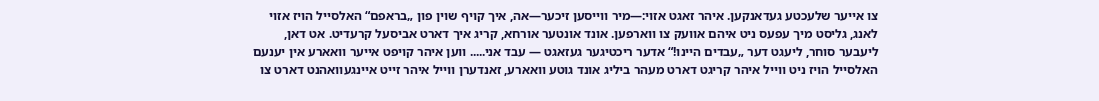צו אייער שלעכטע געדאנקען. איהר זאגט אזוי:—מיר ווייסען זיכער—אה, איך קויף שוין פון „בראפם“ האלסייל הויז אזוי לאנג, גליסט מיך עפעס ניט איהם אוועק צו ווארפען. אונד אונטער אורחא, קריג איך דארט אביסעל קרעדיט. אט דאן, ליעבער סוחר, ליעגט דער „עבדים היינו!“ אדער ריכטיגער געזאגט — עבד אני..... ווען איהר קויפט אייער וואארע אין יענעם האלסייל הויז ניט ווייל איהר קריגט דארט מעהר ביליג אונד גוטע וואארע, זאנדערן ווייל איהר זייט איינגעוואהנט דארט צו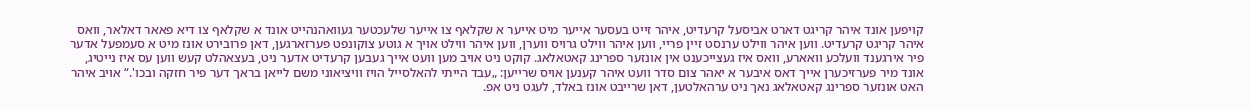קויפען אונד איהר קריגט דארט אביסעל קרעדיט, איהר זייט בעסער אייער מיט אייער א שקלאף צו אייער שלעכטער געוואהנהייט אונד א שקלאף צו דיא פאאר דאלאר, וואס איהר קריגט קרעדיט. ווען איהר ווילט ערנסט זיין פריי, ווען איהר ווילט גרויס ווערן, ווען איהר ווילט אויך א גוטע צוקונפט פערזארגען, דאן פרובירט אונז מיט א סעמפעל אדער פיר אירגענד וועלכע וואארע, וואס איז געצייכענט אין אונזער ספרינג קאטאלאג. קוקט ניט אויב מען וועט אייך געבען קרעדיט אדער ניט, בעצאהלט קעש ווען עס איז נייטיג, אונד מיר פערזיכערן אייך דאס איבער א יאהר צום סדר וועט איהר קענען אויס שרייען: „עבד הייתי להאלסייל הויז וויציאוני משם לייאן בראך דער פיר חזקה ובכו'.“ אויב איהר האט אונזער ספרינג קאטאלאג נאך ניט ערהאלטען, דאן שרייבט אונז באלד, לעגט ניט אפ.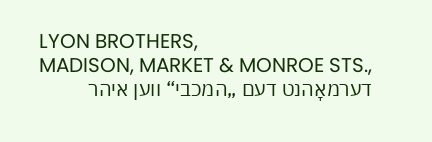LYON BROTHERS,
MADISON, MARKET & MONROE STS.,
דערמאָהנט דעם „המכבי“ ווען איהר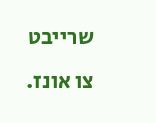שרייבט צו אונז.